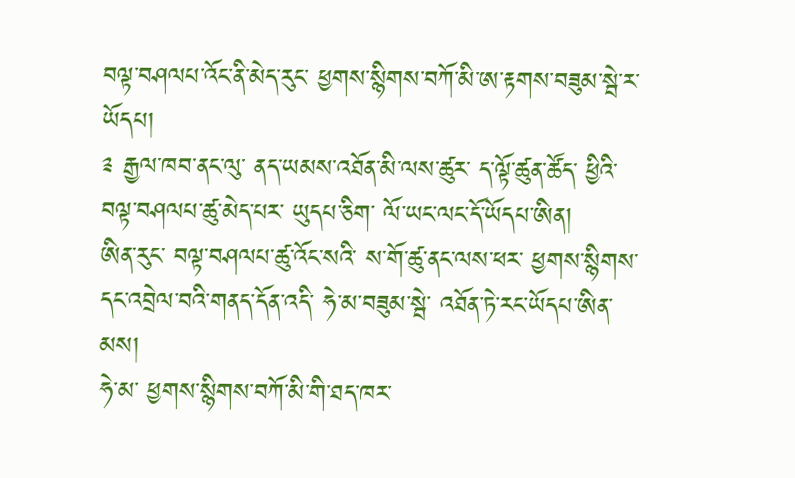བལྟ་བཤལཔ་འོང་ནི་མེད་རུང་ ཕྱགས་སྙིགས་བཀོ་མི་ཨ་རྟགས་བཟུམ་སྦེ་ར་ཡོདཔ།
༉ རྒྱལ་ཁབ་ནང་ལུ་ ནད་ཡམས་འཐོན་མི་ལས་ཚུར་ ད་ལྟོ་ཚུན་ཚོད་ ཕྱིའི་བལྟ་བཤལཔ་ཚུ་མེད་པར་ ཡུདཔ་ཅིག་ ལོ་ཡང་ལང་དོ་ཡོདཔ་ཨིན།
ཨིན་རུང་ བལྟ་བཤལཔ་ཚུ་འོང་སའི་ ས་གོ་ཚུ་ནང་ལས་ཕར་ ཕྱགས་སྙིགས་དང་འབྲེལ་བའི་གནད་དོན་འདི་ ཧེ་མ་བཟུམ་སྦེ་ འཐོན་ཏེ་རང་ཡོདཔ་ཨིན་མས།
ཧེ་མ་ ཕྱགས་སྙིགས་བཀོ་མི་གི་ཐད་ཁར་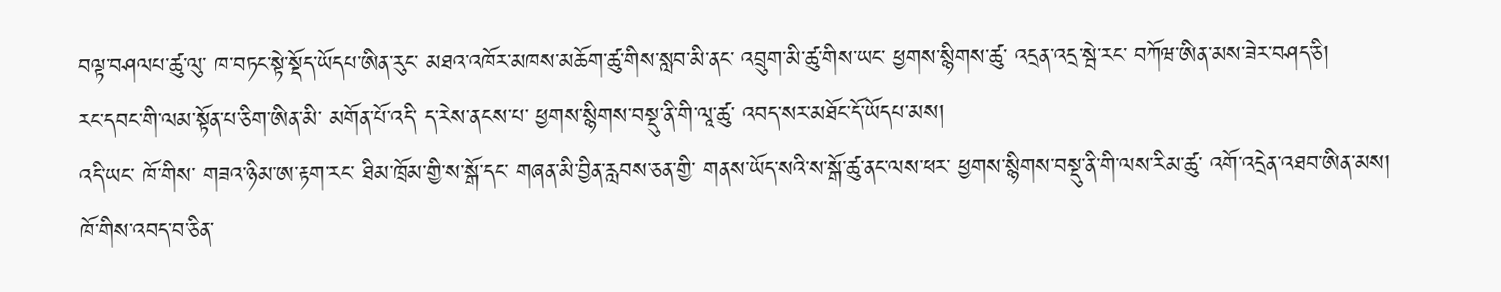བལྟ་བཤལཔ་ཚུ་ལུ་ ཁ་བཏང་སྟེ་སྡོད་ཡོདཔ་ཨིན་རུང་ མཐའ་འཁོར་མཁས་མཆོག་ཚུ་གིས་སླབ་མི་ནང་ འབྲུག་མི་ཚུ་གིས་ཡང་ ཕྱགས་སྙིགས་ཚུ་ འདྲན་འདྲ་སྦེ་རང་ བཀོཝ་ཨིན་མས་ཟེར་བཤད་ཅི།
རང་དབང་གི་ལམ་སྟོན་པ་ཅིག་ཨིན་མི་ མགོན་པོ་འདི་ ད་རེས་ནངས་པ་ ཕྱགས་སྙིགས་བསྡུ་ནི་གི་ལཱ་ཚུ་ འབད་སར་མཐོང་དོ་ཡོདཔ་མས།
འདི་ཡང་ ཁོ་གིས་ གཟའ་ཉིམ་ཨ་རྟག་རང་ ཐིམ་ཁྲོམ་གྱི་ས་སྒོ་དང་ གཞན་མི་བྱིན་རླབས་ཅན་གྱི་ གནས་ཡོད་སའི་ས་སྒོ་ཚུ་ནང་ལས་ཕར་ ཕྱགས་སྙིགས་བསྡུ་ནི་གི་ལས་རིམ་ཚུ་ འགོ་འདྲེན་འཐབ་ཨིན་མས།
ཁོ་གིས་འབད་བ་ཅིན་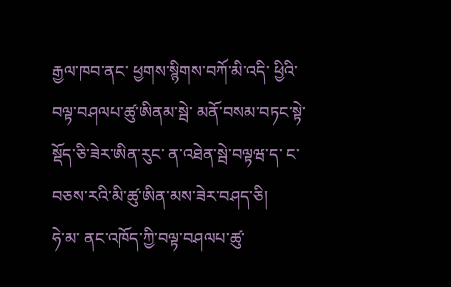རྒྱལ་ཁབ་ནང་ ཕྱགས་སྙིགས་བཀོ་མི་འདི་ ཕྱིའི་བལྟ་བཤལཔ་ཚུ་ཨིནམ་སྦེ་ མནོ་བསམ་བཏང་སྟེ་སྡོད་ཅི་ཟེར་ཨིན་རུང་ ན་འཐེན་སྦེ་བལྟཝ་ད་ ང་བཅས་རའི་མི་ཚུ་ཨིན་མས་ཟེར་བཤད་ཅི།
ཧེ་མ་ ནང་འཁོད་ཀྱི་བལྟ་བཤལཔ་ཚུ་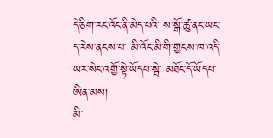དེ་ཅིག་རང་འོང་ནི་མེད་པའི་ ས་སྒོ་ཚུ་ནང་ཡང་ ད་རེས་ནངས་པ་ མི་འོང་མི་གི་གྱངས་ཁ་འདི་ ཡར་སེང་འགྱོ་སྟེ་ཡོདཔ་སྦེ་ མཐོང་དོ་ཡོདཔ་ཨིན་མས།
མི་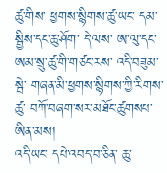ཚུ་གིས་ ཕྱགས་སྙིགས་ཚུ་ཡང་ དམ་སྦྱིས་དང་ཆུ་ཤོག་ དེ་ལས་ ཨ་ལུ་དང་ཨམ་སྲུ་ཚུ་གི་གཙང་རས་ འདི་བཟུམ་སྦེ་ གཞན་མི་ཕྱགས་སྙིགས་ཀྱི་རིགས་ཚུ་ བཀོ་བཞག་སར་མཐོང་ཚུགསཔ་ཨིན་མས།
འདི་ཡང་ དཔེ་འབད་བ་ཅིན་ ཆུ་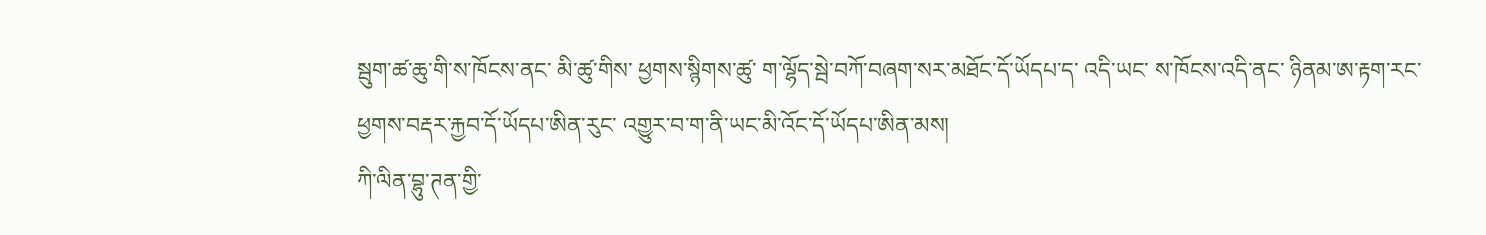སྦུག་ཚ་ཆུ་གི་ས་ཁོངས་ནང་ མི་ཚུ་གིས་ ཕྱགས་སྙིགས་ཚུ་ ག་ལྷོད་སྦེ་བཀོ་བཞག་སར་མཐོང་དོ་ཡོདཔ་ད་ འདི་ཡང་ ས་ཁོངས་འདི་ནང་ ཉིནམ་ཨ་རྟག་རང་ ཕྱགས་བརྡར་རྐྱབ་དོ་ཡོདཔ་ཨིན་རུང་ འགྱུར་བ་ག་ནི་ཡང་མི་འོང་དོ་ཡོདཔ་ཨིན་མས།
ཀི་ལིན་བྷུ་ཊན་གྱི་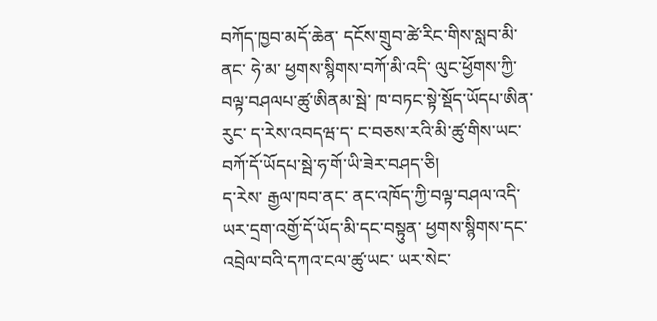བཀོད་ཁྱབ་མདོ་ཆེན་ དངོས་གྲུབ་ཚེ་རིང་གིས་སླབ་མི་ནང་ ཧེ་མ་ ཕྱགས་སྙིགས་བཀོ་མི་འདི་ ལུང་ཕྱོགས་ཀྱི་བལྟ་བཤལཔ་ཚུ་ཨིནམ་སྦེ་ ཁ་བཏང་སྟེ་སྡོད་ཡོདཔ་ཨིན་རུང་ ད་རེས་འབདཝ་ད་ ང་བཅས་རའི་མི་ཚུ་གིས་ཡང་ བཀོ་དོ་ཡོདཔ་སྦེ་ཧ་གོ་ཡི་ཟེར་བཤད་ཅི།
ད་རེས་ རྒྱལ་ཁབ་ནང་ ནང་འཁོད་ཀྱི་བལྟ་བཤལ་འདི་ ཡར་དྲག་འགྱོ་དོ་ཡོད་མི་དང་བསྟུན་ ཕྱགས་སྙིགས་དང་འབྲེལ་བའི་དཀའ་ངལ་ཚུ་ཡང་ ཡར་སེང་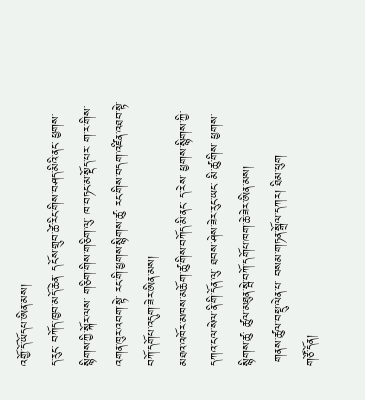འགྱོ་དོ་ཡོདཔ་ཨིན་མས།
ད་རུང་ བཀོད་ཁྱབ་མདོ་ཆེན་ དངོས་གྲུབ་ཚེ་རིང་གིས་བཤད་མིའི་ནང་ ཕྱགས་སྙིགས་ཀྱི་སྐོར་ལས་ གཅིག་གིས་གཅིག་ལུ་ ཁ་བཏང་མ་སྡོད་པར་ ག་ར་གིས་འགན་ཁུར་འབག་སྟེ་ རང་གི་ཕྱགས་སྙིགས་ཚུ་ རང་གིས་བདག་འཛིན་འཐབ་སྟེ་བཀོ་དགོཔ་འདུག་ཟེར་ཨིན་མས།
མཐའ་འཁོར་མཁས་མཆོག་ཚུ་གིས་བཀོད་མི་ནང་ ད་རེས་ ཕྱགས་སྙིགས་ཀྱི་དཀའ་ངལ་སེལ་ནི་གི་དོན་ལུ་ ཐབས་ཤེས་ཟེར་རུང་ཡང་ མི་ཚུ་གིས་ ཕྱགས་སྙིགས་ཚུ་ ཚུལ་མཐུན་སྦེ་བཀོ་དགོཔ་ཁག་ཆེ་ཟེར་ཨིན་མས།
 གནས་ཚུལ་བསྡུ་ལེན་པ་ བསམ་གཏན་སྒྲོལ་དཀར། ཐིམ་ཕུག
གཙོ་དོན།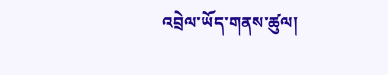འབྲེལ་ཡོད་གནས་ཚུལ།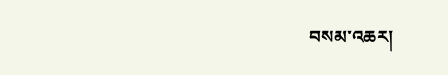བསམ་འཆར།